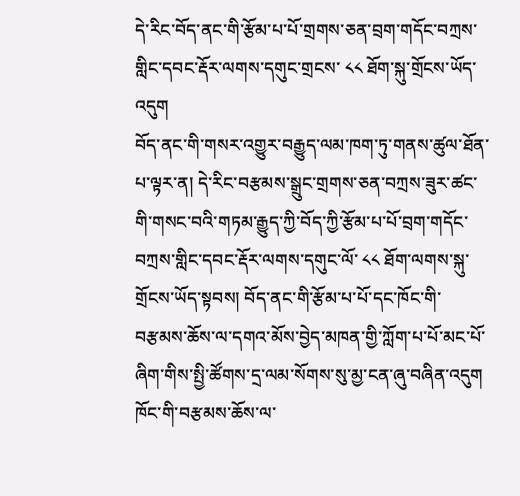དེ་རིང་བོད་ནང་གི་རྩོམ་པ་པོ་གྲགས་ཅན་བྲག་གདོང་བཀྲས་གླིང་དབང་རྡོར་ལགས་དགུང་གྲངས་ ༨༨ ཐོག་སྐུ་གྲོངས་ཡོད་འདུག
བོད་ནང་གི་གསར་འགྱུར་བརྒྱུད་ལམ་ཁག་ཏུ་གནས་ཚུལ་ཐོན་པ་ལྟར་ན། དེ་རིང་བརྩམས་སྒྲུང་གྲགས་ཅན་བཀྲས་ཟུར་ཚང་གི་གསང་བའི་གཏམ་རྒྱུད་ཀྱི་བོད་ཀྱི་རྩོམ་པ་པོ་བྲག་གདོང་བཀྲས་གླིང་དབང་རྡོར་ལགས་དགུང་ལོ་ ༨༨ ཐོག་ལགས་སྐུ་གྲོངས་ཡོད་སྟབས། བོད་ནང་གི་རྩོམ་པ་པོ་དང་ཁོང་གི་བརྩམས་ཆོས་ལ་དགའ་མོས་བྱེད་མཁན་གྱི་ཀློག་པ་པོ་མང་པོ་ཞིག་གིས་སྤྱི་ཚོགས་དྲ་ལམ་སོགས་སུ་མྱ་ངན་ཞུ་བཞིན་འདུག
ཁོང་གི་བརྩམས་ཆོས་ལ་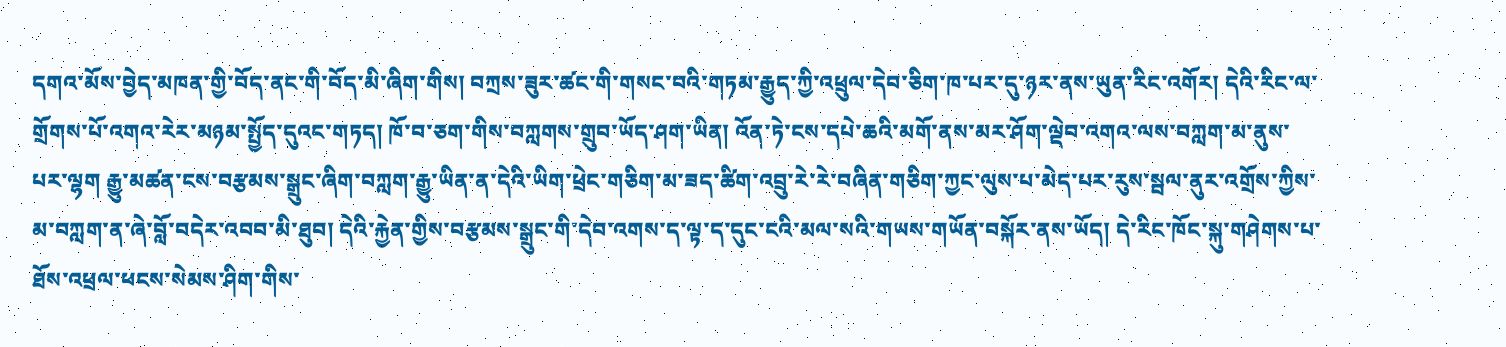དགའ་མོས་བྱེད་མཁན་གྱི་བོད་ནང་གི་བོད་མི་ཞིག་གིས། བཀྲས་ཟུར་ཚང་གི་གསང་བའི་གཏམ་རྒྱུད་ཀྱི་འཕྲུལ་དེབ་ཅིག་ཁ་པར་དུ་ཉར་ནས་ཡུན་རིང་འགོར། དེའི་རིང་ལ་གྲོགས་པོ་འགའ་རེར་མཉམ་སྤྱོད་དུའང་གཏད། ཁོ་བ་ཅག་གིས་བཀླགས་གྲུབ་ཡོད་ཤག་ཡིན། འོན་ཏེ་ངས་དཔེ་ཆའི་མགོ་ནས་མར་ཤོག་ལྡེབ་འགའ་ལས་བཀླག་མ་ནུས་པར་ལྷག རྒྱུ་མཚན་ངས་བརྩམས་སྒྲུང་ཞིག་བཀླག་རྒྱུ་ཡིན་ན་དེའི་ཡིག་ཕྲེང་གཅིག་མ་ཟད་ཚིག་འབྲུ་རེ་རེ་བཞིན་གཅིག་ཀྱང་ལུས་པ་མེད་པར་རུས་སྦལ་ནུར་འགྲོས་ཀྱིས་མ་བཀླག་ན་ཞེ་བློ་བདེར་འབབ་མི་ཐུབ། དེའི་རྐྱེན་གྱིས་བརྩམས་སྒྲུང་གི་དེབ་འགས་ད་ལྟ་ད་དུང་ངའི་མལ་སའི་གཡས་གཡོན་བསྐོར་ནས་ཡོད། དེ་རིང་ཁོང་སྐུ་གཤེགས་པ་ཐོས་འཕྲལ་ཕངས་སེམས་ཤིག་གིས་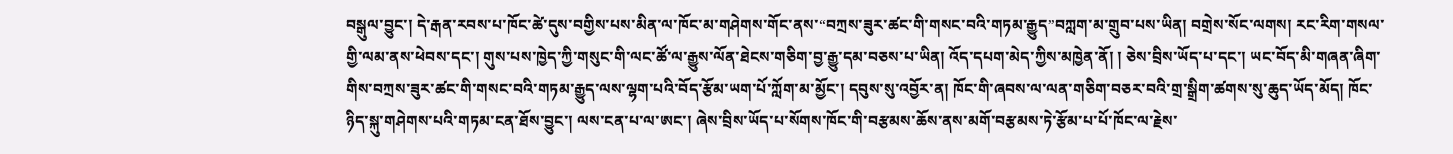བསྒུལ་བྱུང་། དེ་རྒན་རབས་པ་ཁོང་ཚེ་དུས་བགྱིས་པས་མིན་ལ་ཁོང་མ་གཤེགས་གོང་ནས་“བཀྲས་ཟུར་ཚང་གི་གསང་བའི་གཏམ་རྒྱུད”བཀླག་མ་གྲུབ་པས་ཡིན། བགྲེས་སོང་ལགས། རང་རིག་གསལ་གྱི་ལམ་ནས་ཕེབས་དང་། གུས་པས་ཁྱེད་ཀྱི་གསུང་གི་ལང་ཚོ་ལ་རྒྱུས་ལོན་ཐེངས་གཅིག་བྱ་རྒྱུ་དམ་བཅས་པ་ཡིན། འོད་དཔག་མེད་ཀྱིས་མཁྱེན་ནོ། ། ཅེས་བྲིས་ཡོད་པ་དང་། ཡང་བོད་མི་གཞན་ཞིག་གིས་བཀྲས་ཟུར་ཚང་གི་གསང་བའི་གཏམ་རྒྱུད་ལས་ལྷག་པའི་བོད་རྩོམ་ཡག་པོ་ཀློག་མ་མྱོང་། དབུས་སུ་འབྱོར་ན། ཁོང་གི་ཞབས་ལ་ལན་གཅིག་བཅར་བའི་གྲ་སྒྲིག་ཚགས་སུ་ཆུད་ཡོད་མོད། ཁོང་ཉིད་སྐུ་གཤེགས་པའི་གཏམ་ངན་ཐོས་བྱུང་། ལས་ངན་པ་ལ་ཨང་། ཞེས་བྲིས་ཡོད་པ་སོགས་ཁོང་གི་བརྩམས་ཆོས་ནས་མགོ་བརྩམས་ཏེ་རྩོམ་པ་པོ་ཁོང་ལ་རྗེས་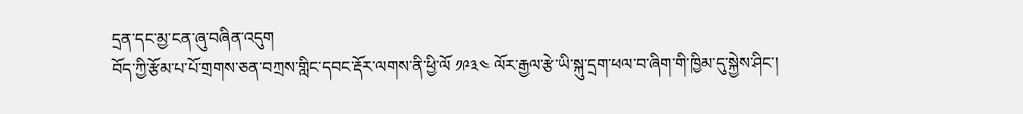དྲན་དང་མྱ་ངན་ཞུ་བཞིན་འདུག
བོད་ཀྱི་རྩོམ་པ་པོ་གྲགས་ཅན་བཀྲས་གླིང་དབང་རྡོར་ལགས་ནི་ཕྱི་ལོ ༡༩༣༤ ལོར་རྒྱལ་རྩེ་ཡི་སྐུ་དྲག་ཕལ་བ་ཞིག་གི་ཁྱིམ་དུ་སྐྱེས་ཤིང་།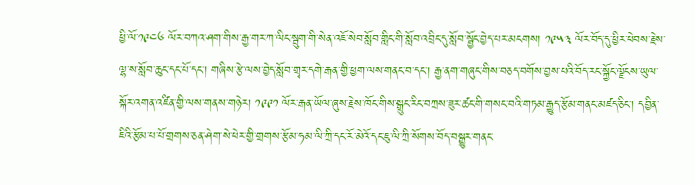ཕྱི་ལོ་༡༩༤༦ ལོར་བཀའ་ཤག་གིས་རྒྱ་གར་ཀ་ལིང་སྦུག་གི་སེན་འཇོ་སེབ་སློབ་གླིང་གི་སློབ་འབྲིང་དུ་སློབ་སྦྱོང་བྱེད་པར་མངགས། ༡༩༥༣ ལོར་བོད་དུ་ཕྱིར་ཕེབས་རྗེས་ལྷ་ས་སློབ་ཆུང་དང་པོ་དང་། གཞིས་རྩེ་ལས་བྱེད་སློབ་གྲྭར་དགེ་རྒན་གྱི་ཕྱག་ལས་གནང་བ་དང་། རྒྱ་ནག་གཞུང་གིས་བཅད་བགོས་བྱས་པའི་བོད་རང་སྐྱོང་ལྗོངས་ཡུལ་སྐོར་འགན་འཛིན་གྱི་ལས་གནས་གཉེར། ༡༩༩༡ ལོར་རྒན་ཡོལ་ཞུས་རྗེས་ཁོང་གིས་སྒྲུང་རིང་བཀྲས་ཟུར་ཚང་གི་གསང་བའི་གཏམ་རྒྱུད་རྩོམ་གནང་མཛད་ཅིང་། དབྱིན་ཇིའི་རྩོམ་པ་པོ་གྲགས་ཅན་ཤེག་སེ་ཕེར་གྱི་གྲགས་རྩོམ་ཧམ་ལི་ཀྲི་དང་རོ་མེའོ་དང་ཇུ་ལི་ཀྲི་སོགས་བོད་བསྒྱུར་གནང་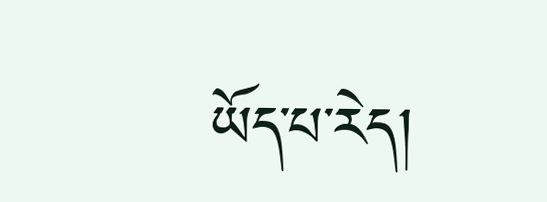ཡོད་པ་རེད།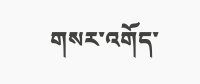གསར་འགོད་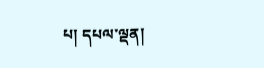པ། དཔལ་ལྡན།